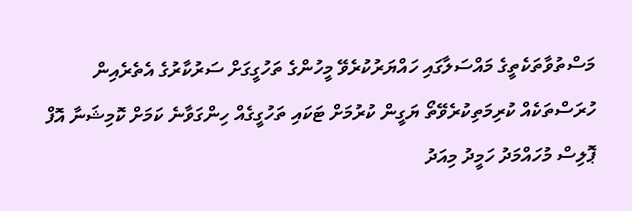މަސްތުވާތަކެތީގެ މައްސަލާގައި ހައްޔަރުކުރެވޭ މީހުންގެ ތަހުގީގަށް ސަރުކާރުގެ އެތެރެއިން ހުރަސްތަކެއް ކުރިމަތިކުރެވޭތޯ ޔަގީން ކުރުމަށް ޓަކައި ތަހުގީގެއް ހިންގަވާނެ ކަމަށް ކޮމިޝަނާ އޮފް ޕޮލިސް މުހައްމަދު ހަމީދު މިއަދު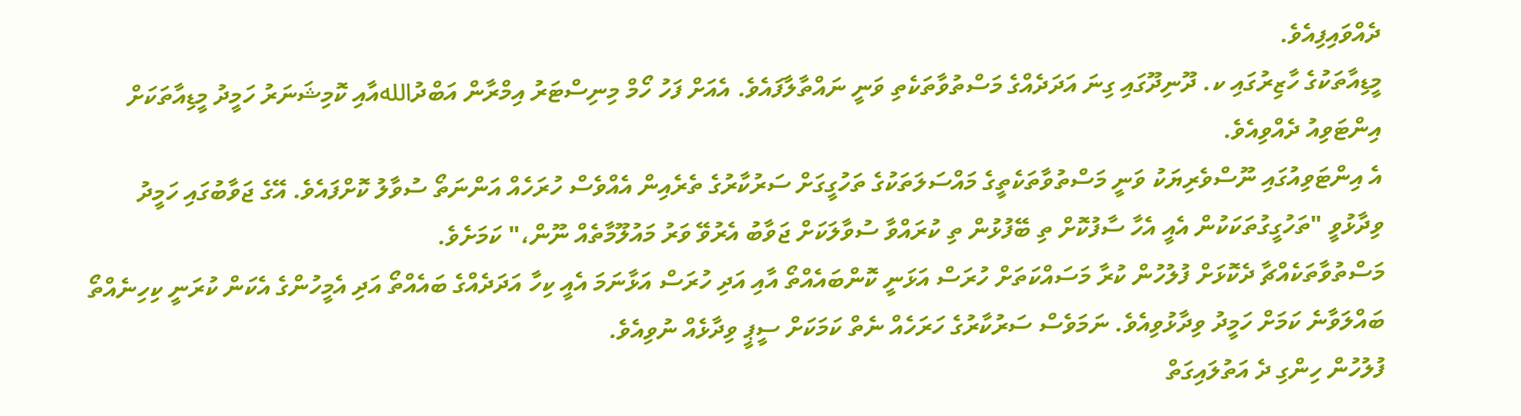ދެއްވައިފިއެވެ.
މީޑިއާތަކުގެ ހާޒިރުގައި ކ. ދޫނިދޫގައި ގިނަ އަދަދެއްގެ މަސްތުވާތަކެތި ވަނީ ނައްތާލާފައެވެ. އެއަށް ފަހު ހޯމް މިނިސްޓަރު އިމްރާން އަބްދުاللهއާއި ކޮމިޝަނަރު ހަމީދު މީޑިއާތަކަށް އިންޓަވިއު ދެއްވިއެވެ.
އެ އިންޓަވިއުގައި ނޫސްވެރިޔަކު ވަނީ މަސްތުވާތަކެތީގެ މައްސަލަތަކުގެ ތަހުގީގަށް ސަރުކާރުގެ ތެރެއިން އެއްވެސް ހުރަހެއް އަންނަތޯ ސުވާލު ކޮށްފައެވެ. އޭގެ ޖަވާބުގައި ހަމީދު ވިދާޅުވީ "ތަހުގީގުތަކަކުން އެއީ އެހާ ސާފުކޮށް ތި ބޭފުޅުން ތި ކުރައްވާ ސުވާލަކަށް ޖަވާބު އެރުވޭ ވަރު މައުލޫމާތެއް ނޫން،" ކަމަށެވެ.
މަސްތުވާތަކެއްޗާ ދެކޮޅަށް ފުލުހުން ކުރާ މަސައްކަތަށް ހުރަސް އަޅަނީ ކޮންބައެއްތޯ އާއި އަދި ހުރަސް އަޅާނަމަ އެއީ ކިހާ އަދަދެއްގެ ބައެއްތޯ އަދި އެމީހުންގެ އެކަން ކުރަނީ ކިހިނެއްތޯ ބައްލަވާނެ ކަމަށް ހަމީދު ވިދާޅުވިއެވެ. ނަމަވެސް ސަރުކާރުގެ ހަރަހެއް ނެތް ކަމަކަށް ސީޕީ ވިދާޅެއް ނުވިއެވެ.
ފުލުހުން ހިންގި ދެ އަތުލައިގަތް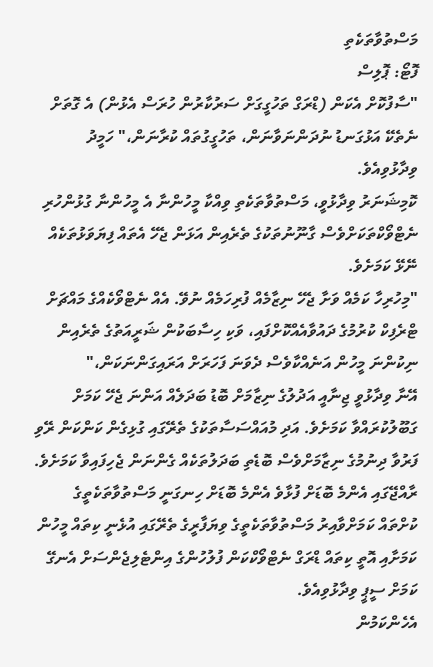މަސްތުވާތަކެތި
ފޮޓޯ: ޕޮލިސް
"ސާފުކޮށް އެކަން (ޑްރަގް ތަހުގީގަށް ސަރުކާރުން ހުރަސް އެޅުން) އެ ގޮތަށް ނެތެކޭ އަޅުގަނޑު ނުދަންނަވާނަން، ތަހުގީގުތައް ކުރާނަން،" ހަމީދު ވިދާޅުވިއެވެ.
ކޮމިޝަނަރު ވިދާޅުވީ، މަސްތުވާތަކެތި ވިއްކާ މީހުންނާ އެ މީހުންނާ ގުޅުންހުރި ނެޓްވޯކްތަކަށްވެސް ގާނޫނުތަކުގެ ތެރެއިން އަޅަން ޖެހޭ އެތައް ފިޔަވަޅުތަކެއް ނޭޅޭ ކަމަށެވެ.
"މިހުރިހާ ކަމެއް ވަށާ ޖެހޭ ނިޒާމެއް ފުރިހަމެއް ނުވޭ. އެއް ނެޓްވޯކެއްގެ މައްޗަށް ޓްރެފިކް ކުރުމުގެ ދައުވާއެއްކޮށްފައި، ވަކި ހިސާބަކުން ޝަރީއަތުގެ ތެރެއިން ނިކުންނަ މީހުން އަނެއްކާވެސް ދެވަނަ ފަހަރަށް އަރައިގަންނަކަން،"
އޭނާ ވިދާޅުވީ ޖިނާއީ އަދުލުގެ ނިޒާމަށް ބޮޑު ބަދަލެއް އަންނަ ޖެހޭ ކަމަށް ގަބޫލުކުރައްވާ ކަމަށެވެ. އަދި މުއައްސަސާތަކުގެ ތެރޭގައި ގުޅިގެން ކަންކަން ރޭވި ފަރުވާ ދިނުމުގެ ނިޒާމަށްވެސް ބޮޑެތި ބަދަލުތަކެއް ގެންނަން ޖެހިފައިވާ ކަމަށެވެ.
ރާއްޖޭގައި އެންމެ ބޮޑަށް ފުޅާވެ އެންމެ ބޮޑަށް ހިނގަނީ މަސްތުވާތަކެތީގެ ކުށްތައް ކަމަށްވާއިރު މަސްތުވާތަކެތީގެ ވިޔަފާރީގެ ތެރޭގައި އުޅެނީ ކިތައް މީހުން ކަމަށާއި އޮތީ ކިތައް ޑްރަގް ނެޓްވޯކްކަން ފުލުހުންގެ އިންޓެލިޖެންސަށް އެނގޭ ކަމަށް ސީޕީ ވިދާޅުވިއެވެ.
އެހެންކަމުން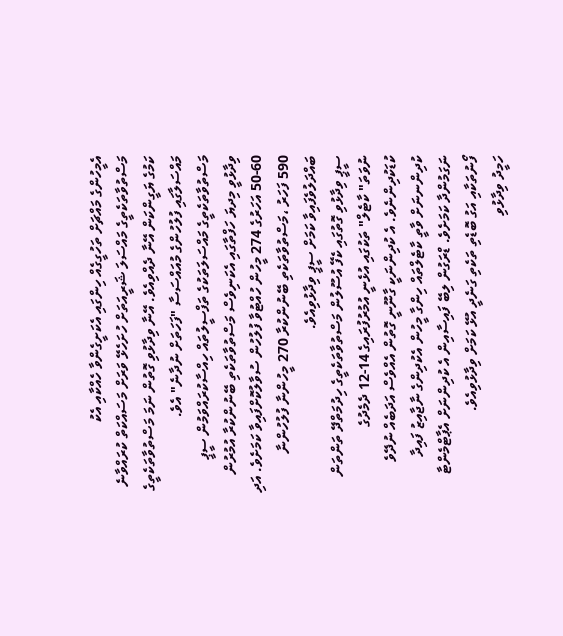އެމީހުންގެ މައްޗަށް ތަހުގީގެއް ހިންގައި އެކަށީގެންވާ ހެއްކާއި އެކު މަސްތުވާތަކެތީގެ މައްސަލަ ޝަރީއަތަށް ހުށަހެޅޭ ވަރަށް މަސައްކަތް ކުރައްވާނެ ކަމުގެ ޔަގީންކަން އޭނާ ދެއްވިއެވެ. އޭނާ ވިދާޅުވި ގޮތުން ނަމަ މަސްތުވާތަކެތީގެ މައްސަލާގައި ފުލުހުންގެ މުއައްސަސާ "ފަހަތަށް ނުދާނެ" އެވެ.
މަސްތުވާތަކެތީގެ މައްސަލަތަކުގެ ތަފްސީލުތައް ހިއްސާކުރައްވަމުން ސީޕީ ވިދާޅުވީ މިދޔަ ހަފްތާގައި އެކަނިވެސް މަސްތުވާތަކެތި ބޭނުންކުރާ އުމުރުން 60-50 އަހަރުގެ 274 މީހުން ހުއްޓުވާ ފުލުހުން ސުވާލުކޮށްފައިވާ ކަމަށެވެ. އަދި 590 ފަހަރު ،މަސްތުވާތަކެތި ބޭނުންކުރާ 270 މީހުންނާ ފުލުހުންނާ ބައްދަލުވެފައިވާ ކަމަށް ސީޕީ ވިދާޅުވިއެވެ.
ސީޕީ ވިދާޅުވި ގޮތުގައި ކެފޭ އުސޫލުން މަސްތުވާތަކެތީގެ ހިދުމަތްދޭ ތަންތަން ނުވަތަ" ކާޓެލް" ތަކުގައި އުޅެނީ އުމުރުފުރައިގެ 14-12 ދެމެދުގެ ކުޑަކުދިންނެވެ. އެ ކުދިންނަކީ ގާނޫނީ ގޮތުން އެއްވެސް އަދަބެއް ނުދޭވެ ކުދިންނނަށް ވާތީ ކާޓެލްތައް ހިންގާ މީހުން އެކުދިންގެ ނާޖާއިޒު ފައިދާ ނަގަމުންދާ ކަމަށެވެ. ޑްރަގުން ލިބޭ ފައިސާއިން އެ ކުދިންނަށް އެޕާޓްމެންޓާ ފޯނުތަކާއި އަގު ބޮޑެތި ތަކެތި ގަނެދީ އުޅޭ ކަމަށް ވިދާޅުވިއެވެ.
ހަމީދު ވިދާޅުވި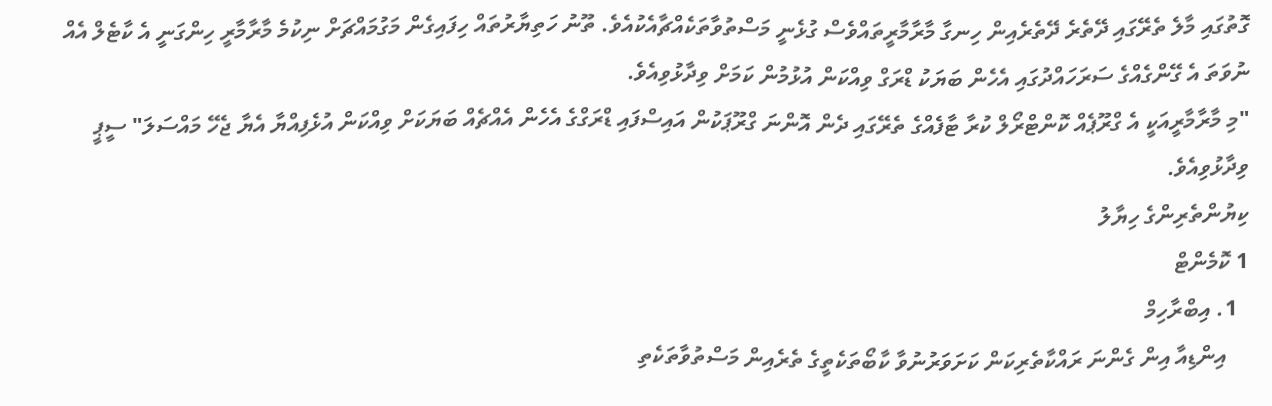ގޮތުގައި މާލެ ތެރޭގައި ދޭތެރެ ދޭތެރެއިން ހިނގާ މާރާމާރީތައްވެސް ގުޅެނީ މަސްތުވާތަކެއްޗާއެކުއެވެ. ތޫނު ހަތިޔާރުތައް ހިފައިގެން މަގުމައްޗަށް ނިކުމެ މާރާމާރީ ހިންގަނީ އެ ކާޓެލް އެއް ނުވަތަ އެ ގޭންގެއްގެ ސަރަހައްދުގައި އެހެން ބަޔަކު ޑްރަގް ވިއްކަން އުޅުމުން ކަމަށް ވިދާޅުވިއެވެ.
"މި މާރާމާރީއަކީ އެ ގްރޫޕެއް ކޮންޓްރޯލް ކުރާ ޓާފެއްގެ ތެރޭގައި ދެން އޮންނަ ގްރޫޕަކުން އައިސްފައި ޑްރަގްގެ އެހެން އެއްޗެއް ބަޔަކަށް ވިއްކަން އުޅެފިއްޔާ އެޔާ ޖެހޭ މައްސަލަ" ސީޕީ ވިދާޅުވިއެވެ.
ކިޔުންތެރިންގެ ހިޔާލު
1 ކޮމެންޓް
  1. އިބްރާހިމް
    އިންޑިއާ އިން ގެންނަ ރައްކާތެރިކަން ކަށަވަރުނުވާ ކާބޯތަކެތީގެ ތެރެއިން މަސްތުވާތަކެތި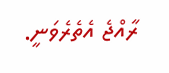ރާއްޖެ އެތެރެވަނީ.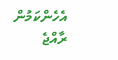އެހެންކަމުން ރާއްޖެ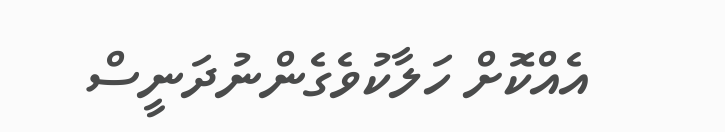އެއްކޮށް ހަލާކުވެގެންނުދަނީސް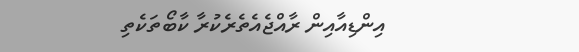އިންޑިއާއިން ރާއްޖެއެތެރެކުރާ ކާބޯތަކެތި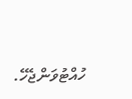ހުއްޓުވަންޖެހޭ.